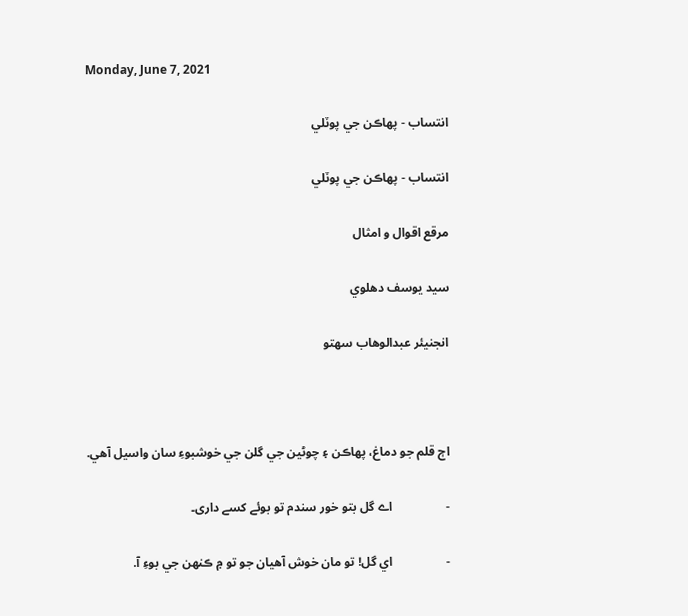Monday, June 7, 2021

انتساب - پھاڪن جي پوٽلي

انتساب - پھاڪن جي پوٽلي

مرقع اقوال و امثال

سيد يوسف دھلوي

انجنيئر عبدالوھاب سھتو



اڄ قلم جو دماغ، پھاڪن ۽ چوڻين جي گلن جي خوشبوءِ سان واسيل آهي.

-                 اے گل بتو خور سندم تو بوئے کسے داری۔

-                 اي گل! تو مان خوش آھيان جو تو ۾ ڪنھن جي بوءِ آ.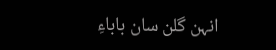انہن گلن سان باباءِ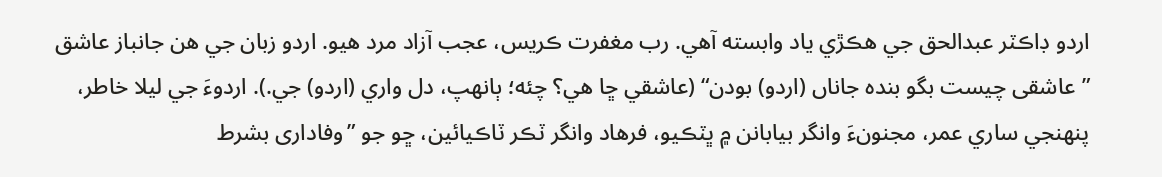اردو ڊاڪٽر عبدالحق جي هڪڙي ياد وابسته آهي. رب مغفرت ڪريس، عجب آزاد مرد هيو. اردو زبان جي ھن جانباز عاشق ”عاشقی چيست بگو بنده جاناں (اردو) بودن“ (عاشقي ڇا هي؟ چئه؛ ٻانھپ، دل واري (اردو) جي.). اردوءَ جي ليلا خاطر، پنهنجي ساري عمر، مجنونءَ وانگر بيابانن ۾ ڀٽڪيو، فرهاد وانگر ٽڪر ٽاڪيائين، ڇو جو ”وفاداری بشرط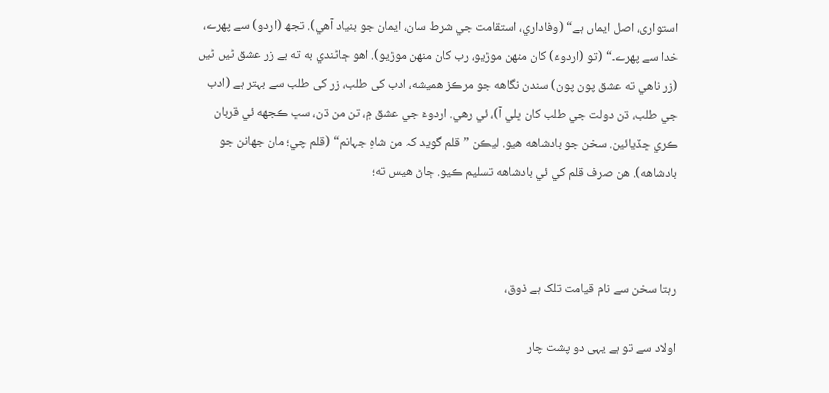استواری، اصل ايماں ہے“ (وفاداري، استقامت جي شرط سان، ايمان جو بنياد آهي). تجھ (اردو) سے پھرے، خدا سے پھرے۔“ (تو (اردوءَ) کان منهن موڙيو، رب کان منهن موڙيو). اھو ڄاڻندي به ته بے زر عشق ٹیں ٹیں (زر ناهي ته عشق پون پون) سندن نگاهه جو مرڪز هميشه، ادب کی طلب، زر کی طلب سے بہتر ہے (ادب جي طلب، ڌن دولت جي طلب کان ڀلي آ)، ئي رهي. اردوءَ جي عشق ۾، تن من ڌن، سڀ ڪجهه ئي قربان ڪري ڇڏيائين. سخن جو بادشاهه هيو. ليڪن ”قلم گويد کہ من شاہِ جہانم“ (قلم چي؛ مان جهانن جو بادشاهه). هن صرف قلم کي ئي بادشاهه تسليم ڪيو. ڄاڻ هيس ته؛



رہتا سخن سے نام قیامت تلک ہے ذوق،

اولاد سے تو ہے یہی دو پشت چار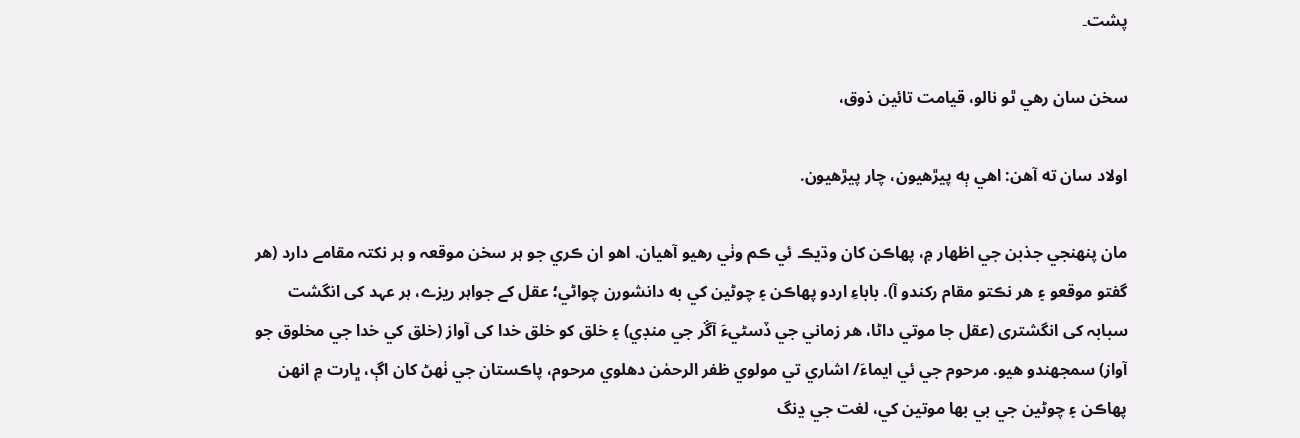پشت۔

سخن سان رهي ٿو نالو، قيامت تائين ذوق،

اولاد سان ته آھن: اھي ٻه پيڙهيون، چار پيڙهيون.

مان پنهنجي جذبن جي اظهار ۾، پهاڪن کان وڌيڪ ئي ڪم وٺي رهيو آهيان. اهو ان ڪري جو ہر سخن موقعہ و ہر نکتہ مقامے دارد (هر گفتو موقعو ۽ هر نڪتو مقام رکندو آ). باباءِ اردو پهاڪن ۽ چوڻين کي به دانشورن چواڻي؛ عقل کے جواہر ریزے، ہر عہد کی انگشت سبابہ کی انگشتری (عقل جا موتي داڻا، هر زماني جي ڏسڻيءَ آڱر جي منڊي) ۽ خلق کو خلق خدا کی آواز (خلق کي خدا جي مخلوق جو آواز) سمجهندو هيو. مرحوم جي ئي ايماءَ/ اشاري تي مولوي ظفر الرحمٰن دهلوي مرحوم، پاڪستان جي ٺھڻ کان اڳ، ڀارت ۾ انهن پھاڪن ۽ چوڻين جي بي بها موتين کي، لغت جي ڍنگ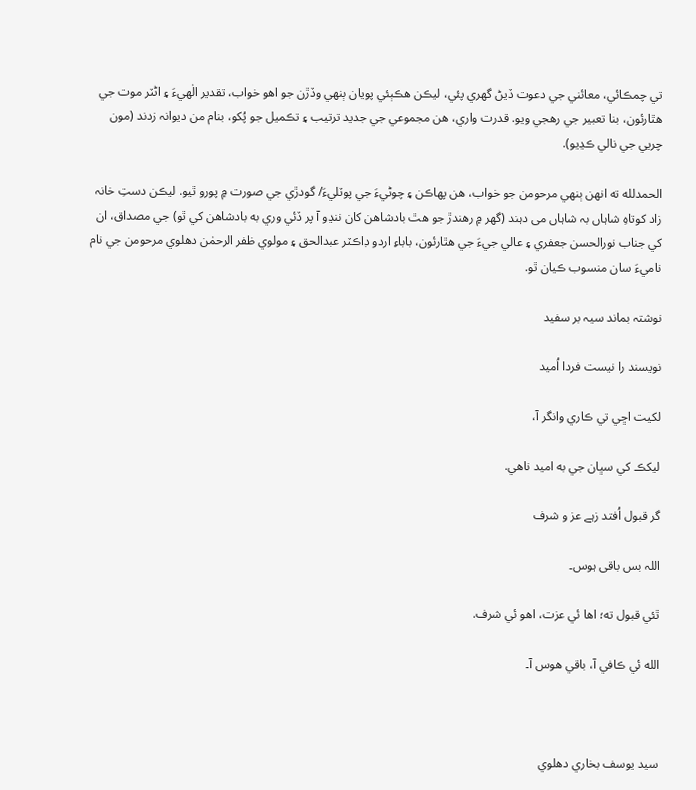تي چمڪائي، معائني جي دعوت ڏيڻ گهري پئي، ليڪن هڪٻئي پويان ٻنهي وڏڙن جو اهو خواب، تقدير الٰهيءَ ۽ اڻٽر موت جي هٿارئون، بنا تعبير جي رهجي ويو. قدرت واري، هن مجموعي جي جديد ترتيب ۽ تڪميل جو پُکو، بنام من دیوانہ زدند (مون چريي جي نالي ڪڍيو).

الحمدلله ته انهن ٻنهي مرحومن جو خواب، هن پھاڪن ۽ چوڻيءَ جي پوٽليءَ/ گودڙي جي صورت ۾ پورو ٿيو. ليڪن دستِ خانہ زاد کوتاہِ شاہاں بہ شاہاں می دہند (گهر ۾ رهندڙ جو هٿ بادشاهن کان ننڍو آ پر ڏئي وري به بادشاهن کي ٿو) جي مصداق، ان کي جناب نورالحسن جعفري ۽ عالي جيءَ جي هٿارئون، باباءِ اردو ڊاڪٽر عبدالحق ۽ مولوي ظفر الرحمٰن دهلوي مرحومن جي نام ناميءَ سان منسوب ڪيان ٿو.

نوشتہ بماند سیہ بر سفید

نویسند را نیست فردا اُمید

لکيت اڇي تي ڪاري وانگر آ،

ليکڪ کي سڀان جي به اميد ناهي.

گر قبول اُفتد زہے عز و شرف

اللہ بس باقی ہوس۔

ٿئي قبول ته؛ اها ئي عزت، اهو ئي شرف.

الله ئي ڪافي آ، باقي هوس آ۔



سيد يوسف بخاري دهلوي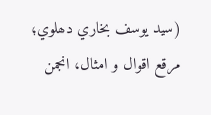(سيد يوسف بخاري دھلوي؛ مرقع اقوال و امثال، انجمن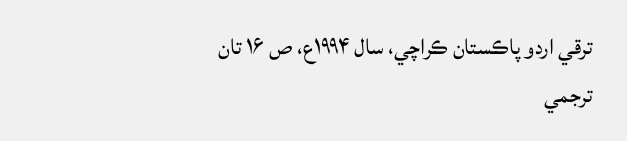ترقي اردو پاڪستان ڪراچي، سال ۱۹۹۴ع، ص ۱۶ تان ترجمي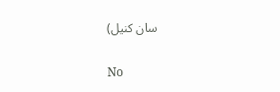سان کنيل)

No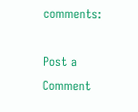comments:

Post a Comment